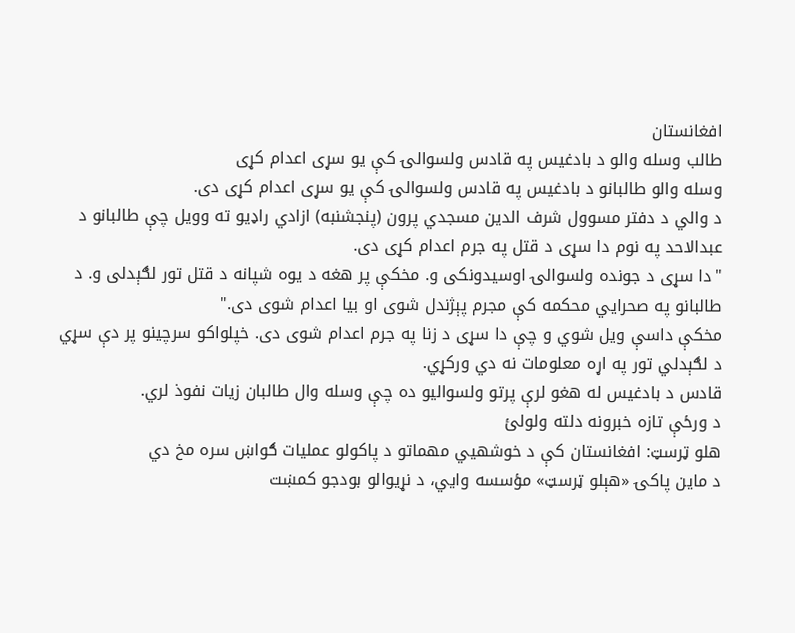افغانستان
طالب وسله والو د بادغیس په قادس ولسوالۍ کې یو سړی اعدام کړی
وسله والو طالبانو د بادغیس په قادس ولسوالۍ کې یو سړی اعدام کړی دی.
د والي د دفتر مسوول شرف الدین مسجدي پرون (پنجشنبه) ازادي راډیو ته وویل چې طالبانو د عبدالاحد په نوم دا سړی د قتل په جرم اعدام کړی دی.
"دا سړی د جونده ولسوالۍ اوسیدونکی و. مخکې پر هغه د یوه شپانه د قتل تور لګېدلی و. د طالبانو په صحرايي محکمه کې مجرم پېژندل شوی او بیا اعدام شوی دی."
مخکې داسې ویل شوي و چې دا سړی د زنا په جرم اعدام شوی دی. خپلواکو سرچینو پر دې سړي د لګېدلي تور په اړه معلومات نه دي ورکړي.
قادس د بادغیس له هغو لرې پرتو ولسوالیو ده چې وسله وال طالبان زیات نفوذ لري.
د ورځې تازه خبرونه دلته ولولئ
هلو ټرسټ: افغانستان کې د خوشهیي مهماتو د پاکولو عملیات ګواښ سره مخ دي
د ماین پاکۍ «هېلو ټرسټ» مؤسسه وايي، د نړیوالو بودجو کمښت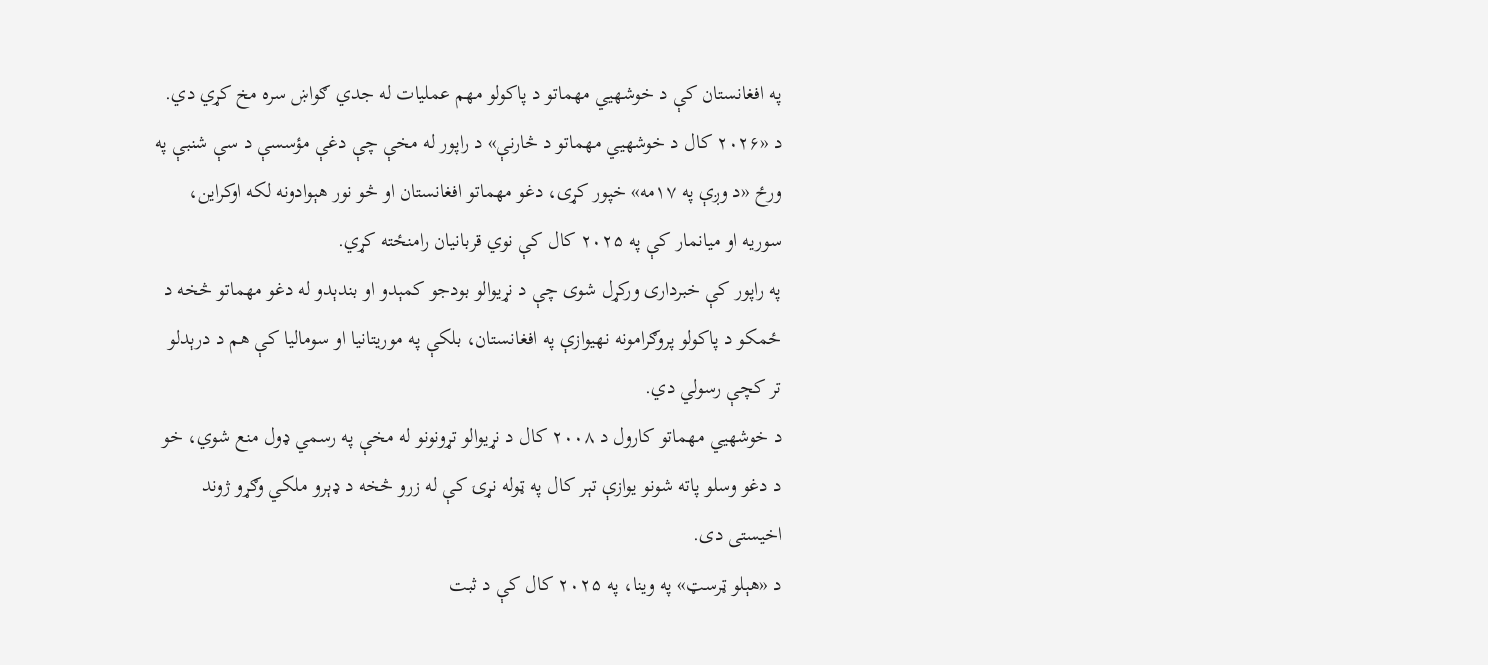په افغانستان کې د خوشهیي مهماتو د پاکولو مهم عملیات له جدي ګواښ سره مخ کړي دي.
د «۲۰۲۶ کال د خوشهیي مهماتو د څارنې» د راپور له مخې چې دغې مؤسسې د سې شنبې په ورځ «د وږې په ۱۷مه» خپور کړی، دغو مهماتو افغانستان او څو نور هېوادونه لکه اوکراین، سوریه او میانمار کې په ۲۰۲۵ کال کې نوي قربانیان رامنځته کړي.
په راپور کې خبرداری ورکړل شوی چې د نړیوالو بودجو کمېدو او بندېدو له دغو مهماتو څخه د ځمکو د پاکولو پروګرامونه نهیوازې په افغانستان، بلکې په موریتانیا او سومالیا کې هم د درېدلو تر کچې رسولي دي.
د خوشهیي مهماتو کارول د ۲۰۰۸ کال د نړیوالو تړونونو له مخې په رسمي ډول منع شوي، خو د دغو وسلو پاته شونو یوازې تېر کال په ټوله نړۍ کې له زرو څخه د ډېرو ملکي وګړو ژوند اخیستی دی.
د «هېلو ټرسټ» په وینا، په ۲۰۲۵ کال کې د ثبت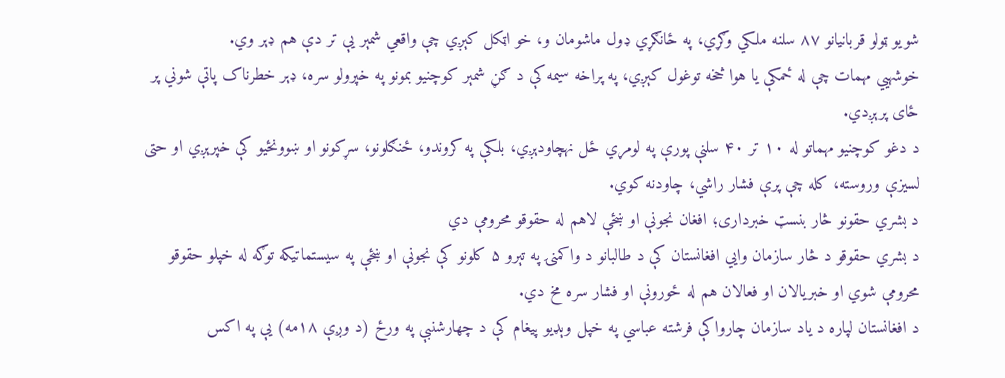شویو ټولو قربانیانو ۸۷ سلنه ملکي وګړي، په ځانګړي ډول ماشومان و، خو اټکل کېږي چې واقعي شمېر یې تر دې هم ډېر وي.
خوشهیي مهمات چې له ځمکې یا هوا څخه توغول کېږي، په پراخه سیمه کې د ګڼ شمېر کوچنیو بمونو په خپرولو سره، ډېر خطرناک پاتې شوني پر ځای پرېږدي.
د دغو کوچنیو مهماتو له ۱۰ تر ۴۰ سلنې پورې په لومړي ځل نهچاودېږي، بلکې په کروندو، ځنګلونو، سړکونو او ښوونځیو کې خپرېږي او حتی لسیزې وروسته، کله چې پرې فشار راشي، چاودنه کوي.
د بشري حقونو څار بنسټ خبرداری؛ افغان نجونې او ښځې لاهم له حقوقو محرومې دي
د بشري حقوقو د څار سازمان وايي افغانستان کې د طالبانو د واکمنۍ په تېرو ۵ کلونو کې نجونې او ښځې په سیستماتیکه توګه له خپلو حقوقو محرومې شوي او خبریالان او فعالان هم له ځورونې او فشار سره مخ دي.
د افغانستان لپاره د یاد سازمان چارواکې فرشته عباسي په خپل وېډیو پیغام کې د چهارشنبې په ورځ (د وږې ۱۸مه) یې په اکس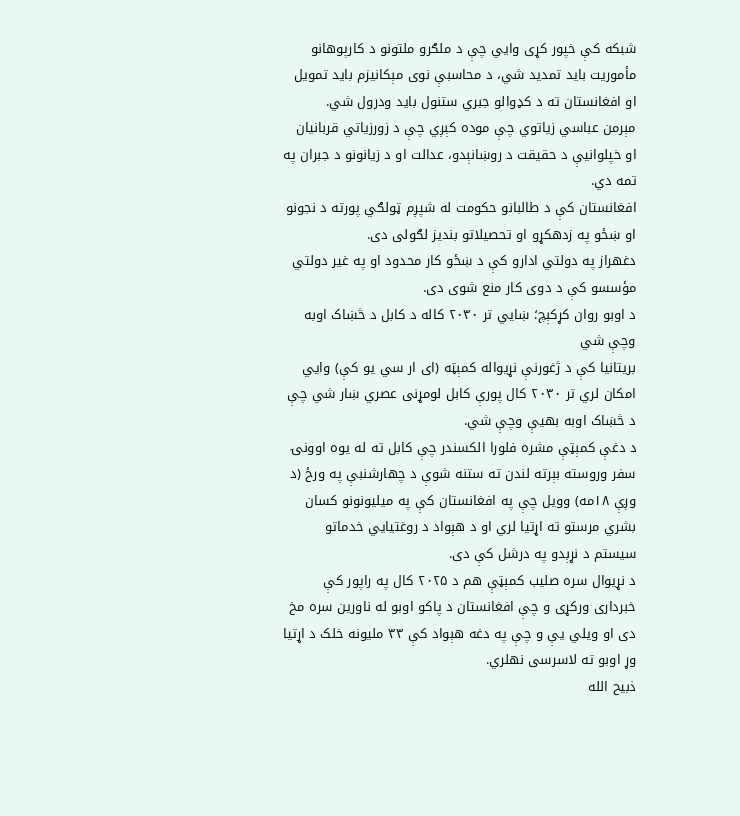شبکه کې خپور کړی وايي چې د ملګرو ملتونو د کارپوهانو مأموریت باید تمدید شي، د محاسبې نوی مېکانیزم باید تمویل او افغانستان ته د کډوالو جبري ستنول باید ودرول شي.
مېرمن عباسي زیاتوي چې موده کېږي چې د زورزیاتي قربانیان او خپلوانیې د حقیقت د روښانېدو، عدالت او د زیانونو د جبران په تمه دي.
افغانستان کې د طالبانو حکومت له شپږم ټولګي پورته د نجونو او ښځو په زدهکړو او تحصیلاتو بندیز لګولی دی.
دغهراز په دولتي ادارو کې د ښځو کار محدود او په غیر دولتي مؤسسو کې د دوی کار منع شوی دی.
د اوبو روان کړکېچ؛ ښايي تر ۲۰۳۰ کاله د کابل د څښاک اوبه وچې شي
بریتانیا کې د ژغورنې نړیواله کمېټه (ای ار سي یو کې) وايي امکان لري تر ۲۰۳۰ کال پورې کابل لومړنی عصري ښار شي چې د څښاک اوبه بهیې وچې شي.
د دغې کمېټې مشره فلورا الکسندر چې کابل ته له یوه اوونۍ سفر وروسته بېرته لندن ته ستنه شوې د چهارشنبې په ورځ (د وږې ۱۸مه) وویل چې په افغانستان کې په میلیونونو کسان بشري مرستو ته اړتیا لري او د هېواد د روغتیايي خدماتو سیستم د نړېدو په درشل کې دی.
د نړیوال سره صلیب کمېټې هم د ۲۰۲۵ کال په راپور کې خبرداری ورکړی و چې افغانستان د پاکو اوبو له ناورین سره مخ دی او ویلي یې و چې په دغه هېواد کې ۳۳ ملیونه خلک د اړتیا وړ اوبو ته لاسرسی نهلري.
ذبیح الله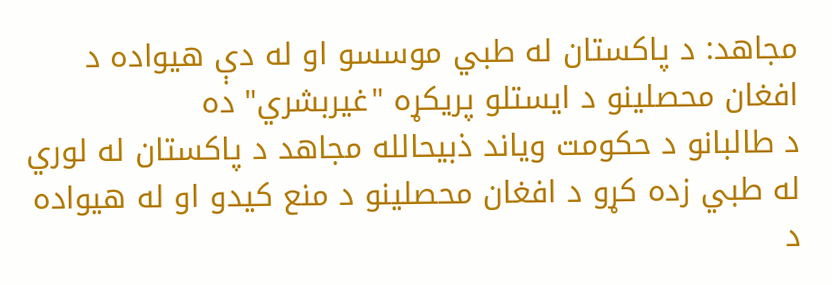مجاهد: د پاکستان له طبي موسسو او له دې هیواده د افغان محصلینو د ایستلو پریکړه "غیربشري" ده
د طالبانو د حکومت ویاند ذبیحالله مجاهد د پاکستان له لوري له طبي زده کړو د افغان محصلینو د منع کیدو او له هیواده د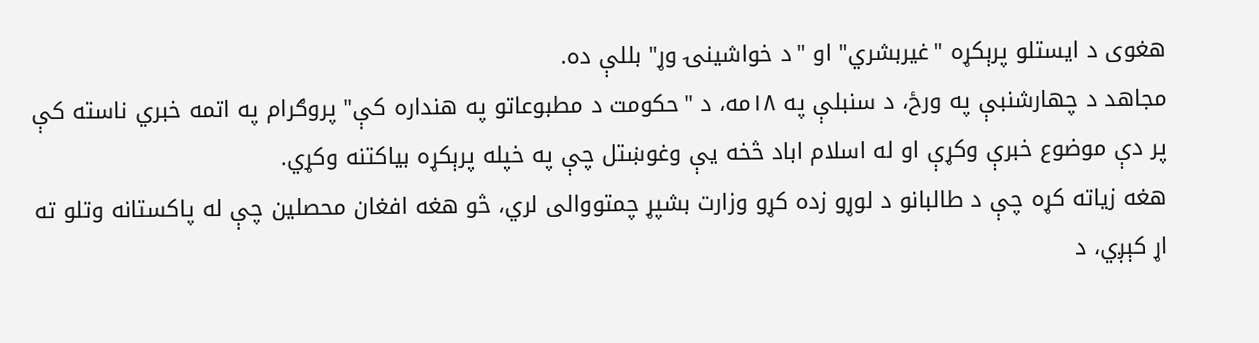هغوی د ایستلو پرېکړه "غیربشري" او "د خواشینۍ وړ" بللې ده.
مجاهد د چهارشنبې په ورځ، د سنبلې په ۱۸مه، د "حکومت د مطبوعاتو په هنداره کې" پروګرام په اتمه خبري ناسته کې پر دې موضوع خبرې وکړې او له اسلام اباد څخه یې وغوښتل چې په خپله پرېکړه بیاکتنه وکړي.
هغه زیاته کړه چې د طالبانو د لوړو زده کړو وزارت بشپړ چمتووالی لري، څو هغه افغان محصلین چې له پاکستانه وتلو ته اړ کېږي، د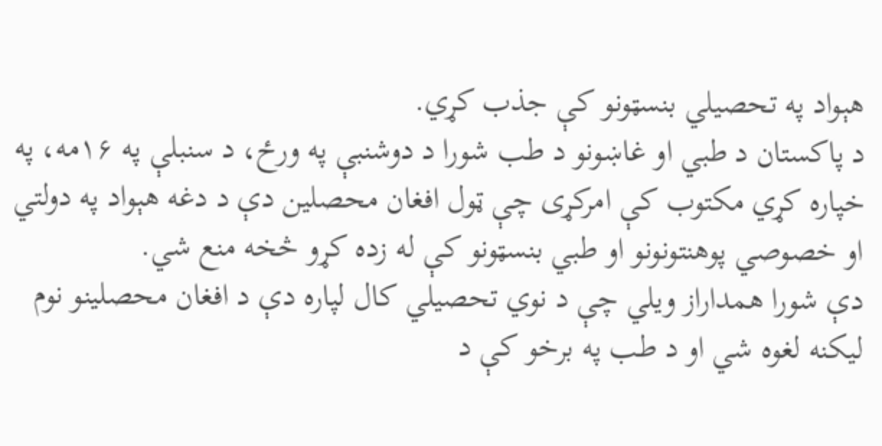هېواد په تحصیلي بنسټونو کې جذب کړي.
د پاکستان د طبي او غاښونو د طب شورا د دوشنبې په ورځ، د سنبلې په ۱۶مه، په خپاره کړي مکتوب کې امرکړی چې ټول افغان محصلین دې د دغه هېواد په دولتي او خصوصي پوهنتونونو او طبي بنسټونو کې له زده کړو څخه منع شي.
دې شورا همداراز ویلي چې د نوي تحصیلي کال لپاره دې د افغان محصلینو نوم لیکنه لغوه شي او د طب په برخو کې د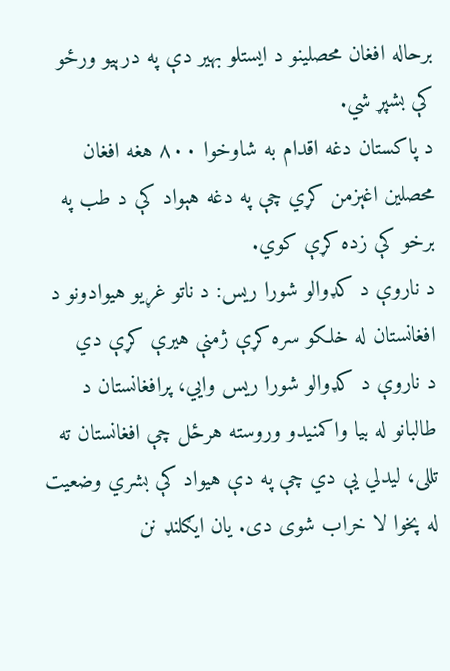برحاله افغان محصلینو د ایستلو بهیر دې په درېیو ورځو کې بشپړ شي.
د پاکستان دغه اقدام به شاوخوا ۸۰۰ هغه افغان محصلین اغېزمن کړي چې په دغه هېواد کې د طب په برخو کې زده کړې کوي.
د ناروې د کډوالو شورا ریس: د ناتو غړیو هیوادونو د افغانستان له خلکو سره کړې ژمنې هیرې کړې دي
د ناروې د کډوالو شورا ریس وایي، پرافغانستان د طالبانو له بیا واکمنیدو وروسته هرځل چې افغانستان ته تللی، لیدلي یې دي چې په دې هیواد کې بشري وضعیت له پخوا لا خراب شوی دی. یان ایګلنډ نن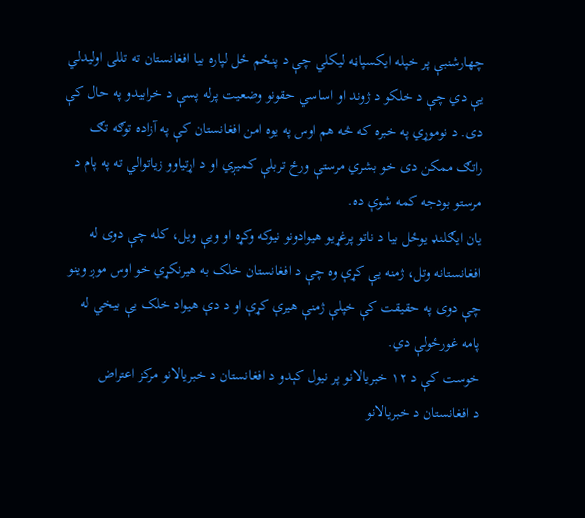چهارشنبې پر خپله ایکسپاڼه لیکلي چې د پنځم ځل لپاره بیا افغانستان ته تللی اولیدلي یې دي چې د خلکو د ژوند او اساسي حقونو وضعیت پرله پسې د خرابیدو په حال کې دی. د نوموړي په خبره که څه هم اوس په یوه امن افغانستان کې په آزاده توګه تګ راتګ ممکن دی خو بشري مرستې ورځ تربلې کمیږي او د اړتیاوو زیاتوالي ته په پام د مرستو بودجه کمه شوې ده.
یان ایګلنډ یوځل بیا د ناتو پرغړیو هیوادونو نیوکه وکړه او ویې ویل، کله چې دوی له افغانستانه وتل، ژمنه یې کړې وه چې د افغانستان خلک به هیرنکړي خو اوس موږ وینو چې دوی په حقیقت کې خپلې ژمنې هیرې کړې او د دې هیواد خلک یې بیخي له پامه غورځولې دي.
خوست کې د ۱۲ خبریالانو پر نیول کېدو د افغانستان د خبریالانو مرکز اعتراض
د افغانستان د خبریالانو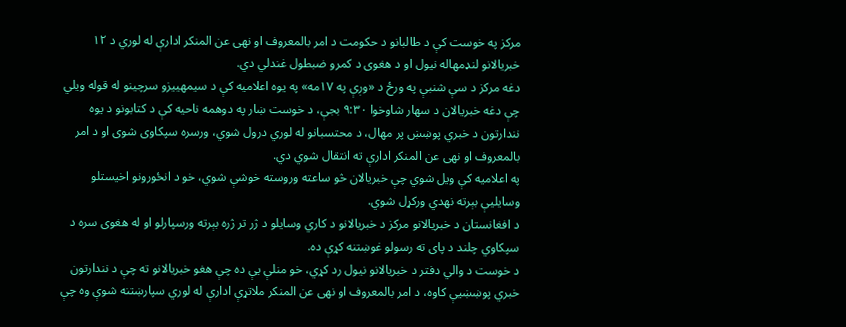مرکز په خوست کې د طالبانو د حکومت د امر بالمعروف او نهی عن المنکر ادارې له لوري د ۱۲ خبریالانو لنډمهاله نیول او د هغوی د کمرو ضبطول غندلي دي.
دغه مرکز د سې شنبې په ورځ د «وږې په ۱۷مه» په یوه اعلامیه کې د سیمهییزو سرچینو له قوله ویلي چې دغه خبریالان د سهار شاوخوا ۹:۳۰ بجې، د خوست ښار په دوهمه ناحیه کې د کتابونو د یوه نندارتون د خبري پوښښ پر مهال، د محتسبانو له لوري درول شوي، ورسره سپکاوی شوی او د امر بالمعروف او نهی عن المنکر ادارې ته انتقال شوي دي.
په اعلامیه کې ویل شوي چې خبریالان څو ساعته وروسته خوشې شوي، خو د انځورونو اخیستلو وسایلیې بېرته نهدي ورکړل شوي.
د افغانستان د خبریالانو مرکز د خبریالانو د کاري وسایلو د ژر تر ژره بېرته ورسپارلو او له هغوی سره د سپکاوي چلند د پای ته رسولو غوښتنه کړې ده.
د خوست د والي دفتر د خبریالانو نیول رد کړي، خو منلې یې ده چې هغو خبریالانو ته چې د نندارتون خبري پوښښیې کاوه، د امر بالمعروف او نهی عن المنکر ملاتړې ادارې له لوري سپارښتنه شوې وه چې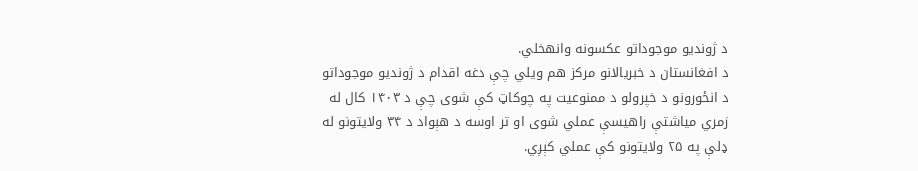د ژوندیو موجوداتو عکسونه وانهخلي.
د افغانستان د خبریالانو مرکز هم ویلي چې دغه اقدام د ژوندیو موجوداتو د انځورونو د خپرولو د ممنوعیت په چوکاټ کې شوی چې د ۱۴۰۳ کال له زمري میاشتې راهیسې عملي شوی او تر اوسه د هېواد د ۳۴ ولایتونو له ډلې په ۲۵ ولایتونو کې عملي کېږي.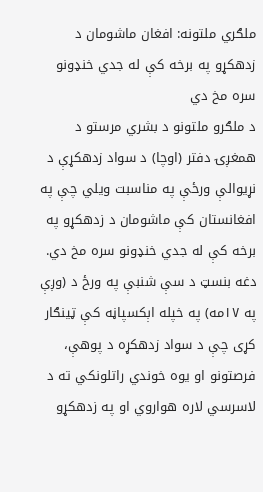ملګري ملتونه: افغان ماشومان د زدهکړو په برخه کې له جدي خنډونو سره مخ دي
د ملګرو ملتونو د بشري مرستو د همغږۍ دفتر (اوچا) د سواد زدهکړې د نړیوالې ورځې په مناسبت ویلي چې په افغانستان کې ماشومان د زدهکړو په برخه کې له جدي خنډونو سره مخ دي.
دغه بنسټ د سې شنبې په ورځ د (وږې په ۱۷مه) په خپله اېکسپاڼه کې ټینګار کړی چې د سواد زدهکړه د پوهې، فرصتونو او یوه خوندي راتلونکي ته د لاسرسي لاره هواروي او په زدهکړو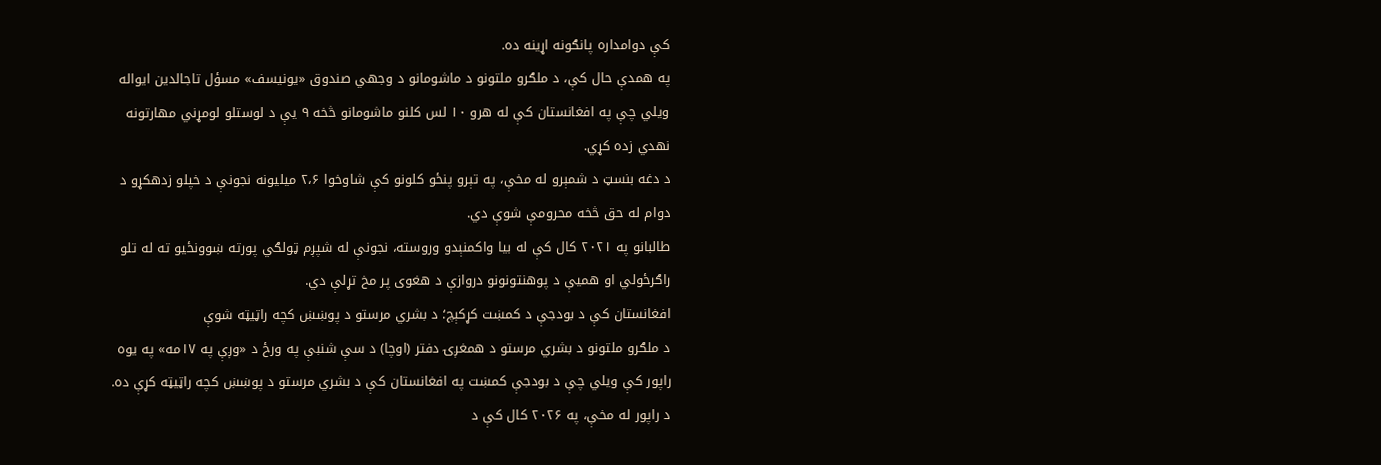کې دوامداره پانګونه اړینه ده.
په همدې حال کې، د ملګرو ملتونو د ماشومانو د وجهي صندوق «یونیسف» مسؤل تاجالدین ایواله ویلي چې په افغانستان کې له هرو ۱۰ لس کلنو ماشومانو څخه ۹ یې د لوستلو لومړني مهارتونه نهدي زده کړي.
د دغه بنسټ د شمېرو له مخې، په تېرو پنځو کلونو کې شاوخوا ۲،۶ میلیونه نجونې د خپلو زدهکړو د دوام له حق څخه محرومې شوې دي.
طالبانو په ۲۰۲۱ کال کې له بیا واکمنېدو وروسته، نجونې له شپږم ټولګي پورته ښوونځیو ته له تلو راګرځولي او همیې د پوهنتونونو دروازې د هغوی پر مخ تړلې دي.
افغانستان کې د بودجې د کمښت کړکېچ؛ د بشري مرستو د پوښښ کچه راټیټه شوې
د ملګرو ملتونو د بشري مرستو د همغږۍ دفتر (اوچا) د سې شنبې په ورځ د «وږې په ۱۷مه» په یوه راپور کې ویلي چې د بودجې کمښت په افغانستان کې د بشري مرستو د پوښښ کچه راټیټه کړې ده.
د راپور له مخې، په ۲۰۲۶ کال کې د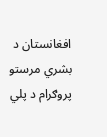افغانستان د بشري مرستو پروګرام د پلي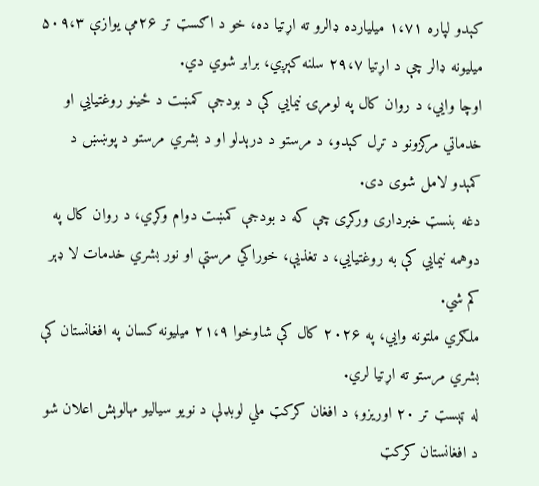کېدو لپاره ۱،۷۱ میلیارده ډالرو ته اړتیا ده، خو د اګسټ تر ۲۶مې یوازې ۵۰۹،۳ میلیونه ډالر چې د اړتیا ۲۹،۷ سلنه کېږي، برابر شوي دي.
اوچا وايي، د روان کال په لومړۍ نیمایي کې د بودجې کمښت د ځینو روغتیايي او خدماتي مرکزونو د تړل کېدو، د مرستو د درېدلو او د بشري مرستو د پوښښ د کمېدو لامل شوی دی.
دغه بنسټ خبرداری ورکړی چې که د بودجې کمښت دوام وکړي، د روان کال په دوهمه نیمایي کې به روغتیايي، د تغذیې، خوراکي مرستې او نور بشري خدمات لا ډېر کم شي.
ملګري ملتونه وايي، په ۲۰۲۶ کال کې شاوخوا ۲۱،۹ میلیونه کسان په افغانستان کې بشري مرستو ته اړتیا لري.
له ټېسټ تر ۲۰ اوریزو؛ د افغان کرکټ ملي لوبډلې د نویو سیالیو مهالوېش اعلان شو
د افغانستان کرکټ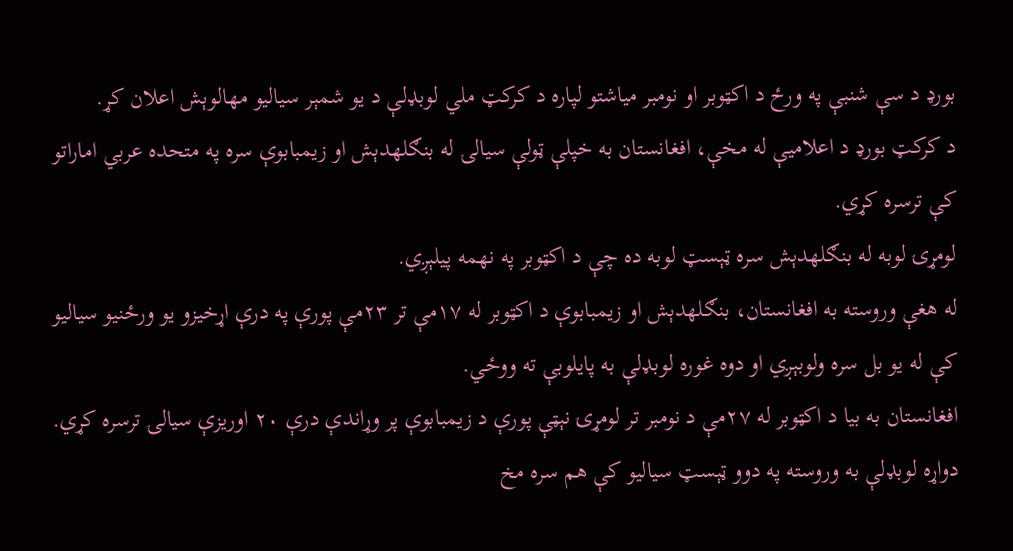بورډ د سې شنبې په ورځ د اکټوبر او نومبر میاشتو لپاره د کرکټ ملي لوبډلې د یو شمېر سیالیو مهالوېش اعلان کړ.
د کرکټ بورډ د اعلامیې له مخې، افغانستان به خپلې ټولې سیالۍ له بنګلهدېش او زیمبابوې سره په متحده عربي اماراتو کې ترسره کړي.
لومړۍ لوبه له بنګلهدېش سره ټېسټ لوبه ده چې د اکټوبر په نهمه پیلېږي.
له هغې وروسته به افغانستان، بنګلهدېش او زیمبابوې د اکټوبر له ۱۷مې تر ۲۳مې پورې په درې اړخیزو یو ورځنیو سیالیو کې له یو بل سره ولوبېږي او دوه غوره لوبډلې به پایلوبې ته ووځي.
افغانستان به بیا د اکټوبر له ۲۷مې د نومبر تر لومړۍ نېټې پورې د زیمبابوې پر وړاندې درې ۲۰ اوریزې سیالۍ ترسره کړي.
دواړه لوبډلې به وروسته په دوو ټېسټ سیالیو کې هم سره مخ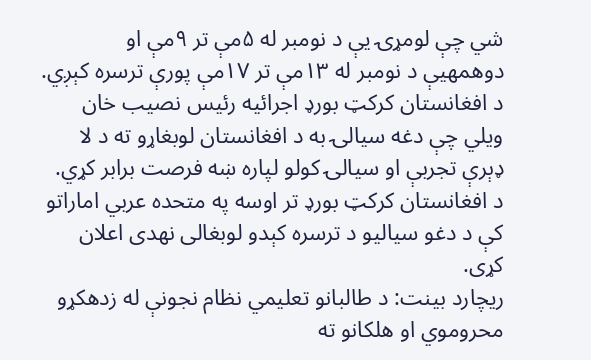شي چې لومړۍ یې د نومبر له ۵مې تر ۹مې او دوهمهیې د نومبر له ۱۳مې تر ۱۷مې پورې ترسره کېږي.
د افغانستان کرکټ بورډ اجرائیه رئیس نصیب خان ویلي چې دغه سیالۍ به د افغانستان لوبغاړو ته د لا ډېرې تجربې او سیالۍ کولو لپاره ښه فرصت برابر کړي.
د افغانستان کرکټ بورډ تر اوسه په متحده عربي اماراتو کې د دغو سیالیو د ترسره کېدو لوبغالی نهدی اعلان کړی.
ریچارد بینت: د طالبانو تعلیمي نظام نجونې له زدهکړو محروموي او هلکانو ته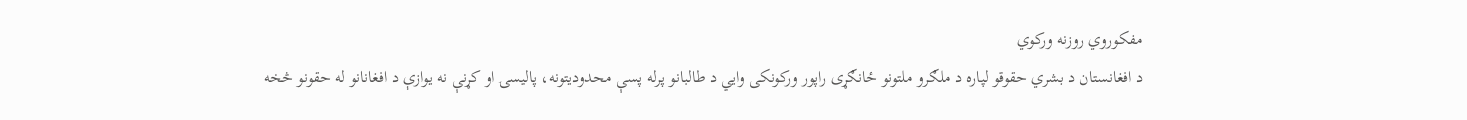مفکوروي روزنه ورکوي
د افغانستان د بشري حقوقو لپاره د ملګرو ملتونو ځانګړی راپور ورکونکی وايي د طالبانو پرله پسې محدودیتونه، پالیسۍ او کړنې نه یوازې د افغانانو له حقونو څخه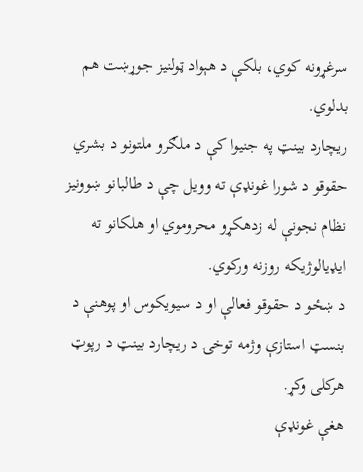سرغړونه کوي، بلکې د هېواد ټولنیز جوړښت هم بدلوي.
ریچارد بینټ په جنیوا کې د ملګرو ملتونو د بشري حقوقو د شورا غونډې ته وویل چې د طالبانو ښوونیز نظام نجونې له زدهکړو محروموي او هلکانو ته ایډیالوژیکه روزنه ورکوي.
د ښځو د حقوقو فعالې او د سیویکوس او پوهنې د بنسټ استازې وژمه توخۍ د ریچارد بینټ د رپوټ هرکلی وکړ.
هغې غونډې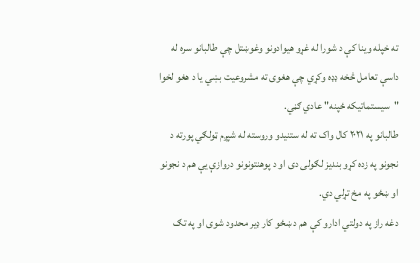ته خپله وینا کې د شورا له غړو هیوادونو وغوښتل چې طالبانو سره له داسې تعامل څخه ډډه وکړي چې هغوی ته مشروعیت بښي یا د هغو لخوا "سیستماتیکه ځپنه" عادي ګڼي.
طالبانو په ۲۰۲۱ کال واک ته له ستنیدو وروسته له شپږم ټولګي پورته د نجونو په زده کړو بندیز لګولی دی او د پوهنتونونو دروازې یې هم د نجونو او ښځو په مخ تړلي دي.
دغه راز په دولتي ادارو کې هم د ښځو کار ډیر محدود شوی او په تګ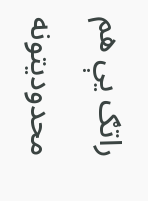راتګ یې هم محدودیتونه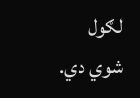لګول شوي دي.